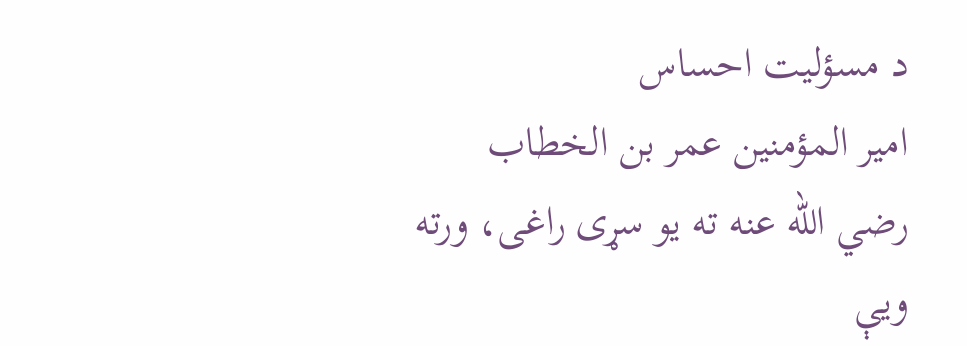د مسؤلیت احساس
امیر المؤمنین عمر بن الخطاب رضي الله عنه ته یو سړی راغی، ورته ویې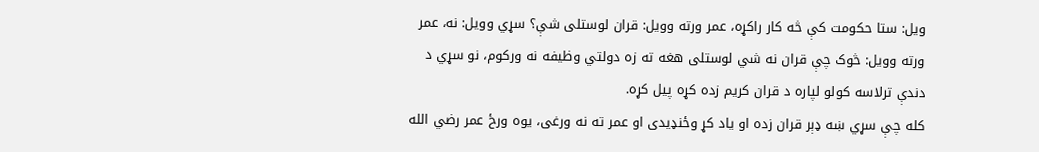ویل: ستا حکومت کې څه کار راکړه، عمر ورته وویل: قران لوستلی شې؟ سړي وویل: نه، عمر ورته وویل: څوک چې قران نه شي لوستلی هغه ته زه دولتي وظیفه نه ورکوم، نو سړي د دندې ترلاسه کولو لپاره د قران کریم زده کړه پیل کړه.
کله چې سړي ښه ډېر قران زده او یاد کړ وځنډیدی او عمر ته نه ورغی، یوه ورځ عمر رضي الله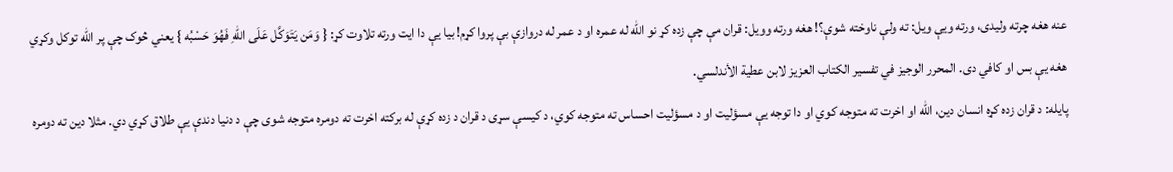عنه هغه چرته ولیدی، ورته ویې ویل: ته ولې ناوخته شوې؟! هغه ورته وویل: قران مې چې زده کړ نو الله له عمره او د عمر له دروازې بې پروا کړم! بیا یې دا ایت ورته تلاوت کړ: { وَمَن يَتَوَكَّل عَلَى اللهِ فَهُوَ حَسْبُه } یعني څوک چې پر الله توکل وکړي هغه یې بس او کافي دی. المحرر الوجيز في تفسير الكتاب العزيز لابن عطية الأندلسي.
پایله: د قران زده کړه انسان دین، الله او اخرت ته متوجه کوي او دا توجه یې مسؤلیت او د مسؤلیت احساس ته متوجه کوي، د کیسې سړی د قران د زده کړې له برکته اخرت ته دومره متوجه شوی چې د دنیا دندې یې طلاق کړي دي. مثلا دین ته دومره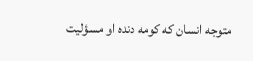متوجه انسان که کومه دنده او مسؤلیت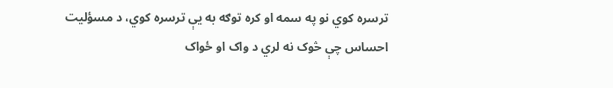ترسره کوي نو په سمه او کره توګه به یې ترسره کوي، د مسؤلیت احساس چې څوک نه لري د واک او ځواک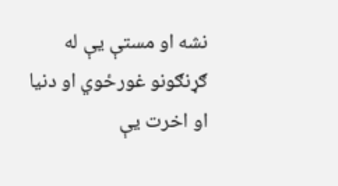نشه او مستې یې له ګړنګونو غورځوي او دنیا او اخرت یې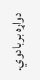دواړه بربادوي.